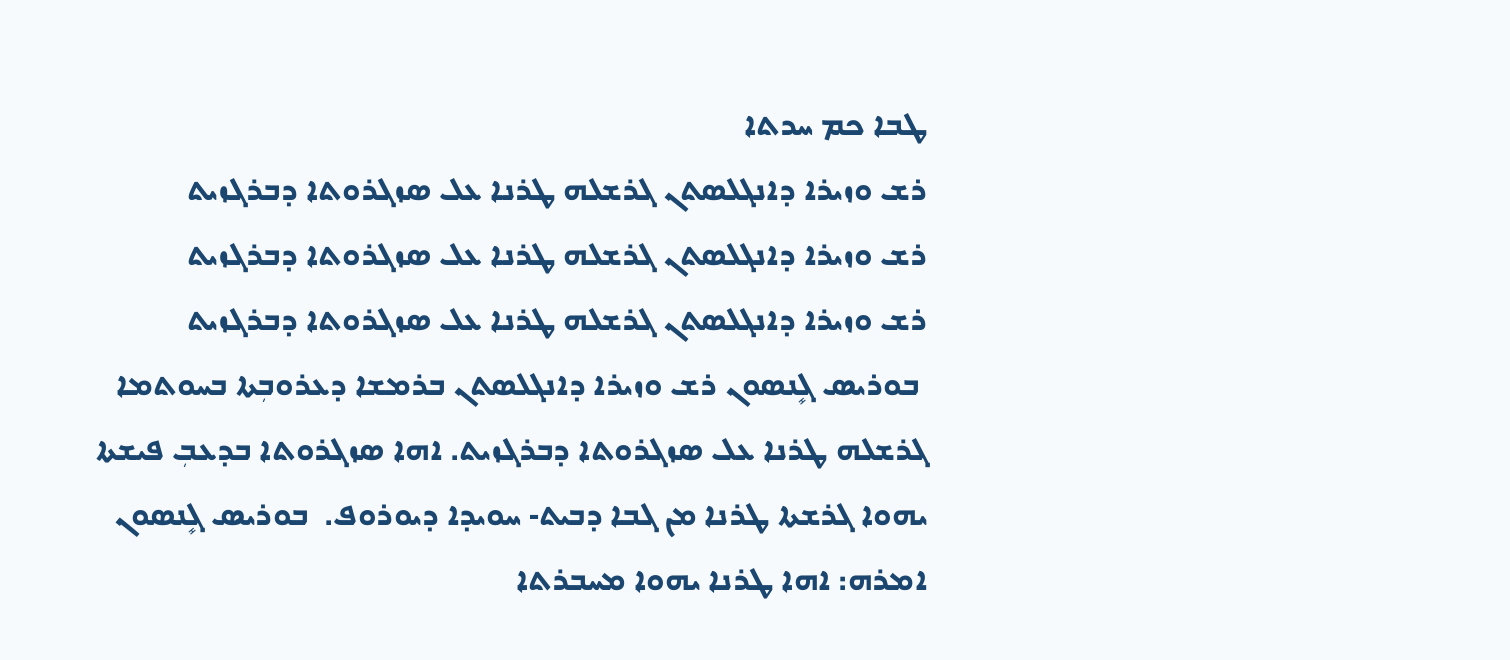ܛܒܐ ܟܡ ܚܖܬܐ
ܪܫ ܘܙܝܪܐ ܕܐܢܓܠܣܬܢ ܓܪܫܠܗ ܛܪܢܐ ܥܠ ܣܙܓܪܘܬܐ ܕܒܪܓܙܝܬ
ܪܫ ܘܙܝܪܐ ܕܐܢܓܠܣܬܢ ܓܪܫܠܗ ܛܪܢܐ ܥܠ ܣܙܓܪܘܬܐ ܕܒܪܓܙܝܬ
ܪܫ ܘܙܝܪܐ ܕܐܢܓܠܣܬܢ ܓܪܫܠܗ ܛܪܢܐ ܥܠ ܣܙܓܪܘܬܐ ܕܒܪܓܙܝܬ
 ܒܘܪܝܣ ܓܻܢܣܘܢ ܪܫ ܘܙܝܪܐ ܕܐܢܓܠܣܬܢ ܒܪܡܫܐ ܕܥܪܘܒܼܬܐ ܒܚܘܬܡܐ ܓܪܫܠܗ ܛܪܢܐ ܥܠ ܣܙܓܪܘܬܐ ܕܒܪܓܙܝܬ. ܐܗܐ ܣܙܓܪܘܬܐ ܒܕܥܒܼ ܦܝܫܬܐ ܝܗܘܐ ܓܪܫܬܐ ܛܪܢܐ ܡܢ ܓܒܐ ܕܒܝܬ- ܚܘܝܕܐ ܕܝܘܪܘܦ.  ܒܘܪܝܣ ܓܻܢܣܘܢ ܐܡܪܗ: ܐܗܐ ܛܪܢܐ ܝܗܘܐ ܡܚܒܪܬܐ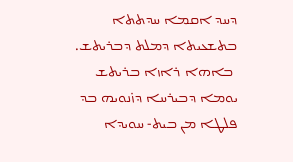ܕܚܕ ܐܩܡܐ ܚܕܬܬܐ  ܒܬܫܥܝܬܐ ܕܡܠܬ ܕܒܪܝܬܫ.
 ܒܐܗܐ ܪܐܙܐ ܒܪܝܬܫ ܝܘܡܐ ܕܒܝܪܚܐ ܕܙ̇ܢܘܝܗ ܒܕ ܦܠܛܐ ܡܢ ܒܝܬ- ܚܘܝܕܐ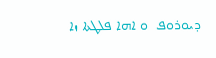ܕܝܘܪܘܦ  ܘ ܐܗܐ ܦܠܛܬܐ ܙܐ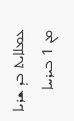ܥܡܠܐܝܬ ܒܕ ܫܪܝܐ  ܡܢ 1 ܒܝܪܚܐ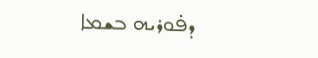ܕܦ̇ܘܪܝܗ ܒܫܡܐ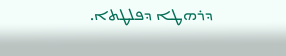ܕܪܗܛܐ ܕܦܠܛܬܐ.